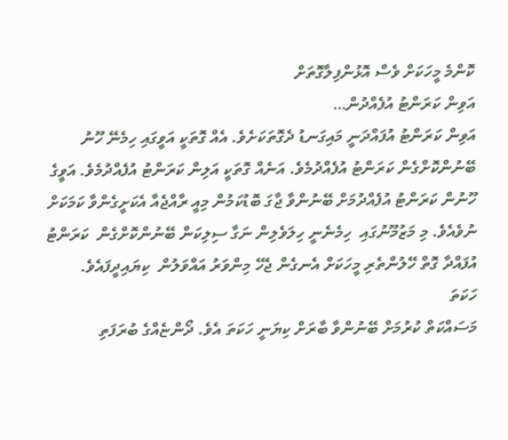ކޮންމެ މީހަކަށް ވެސް އޮޅުންފިލާގޮތަށް
އަވިން ކަރަންޓު އުފެއްދުން…
އަވިން ކަރަންޓު އުފައްދަނީ މައިގަނޑު ދެގޮތަކަށެވެ. އެއް ގޮތަކީ އަވީގައި ހިމެނޭ ހޫނު ބޭނުންކޮށްގެން ކަރަންޓު އުފެއްދުމެވެ. އަނެއް ގޮތަކީ އަލިން ކަރަންޓު އުފެއްދުމެވެ. އަވީގެ ހޫނުން ކަރަންޓު އުފެއްދުމަށް ބޭނުންވާ ޖާގަ ބޮޑުކަމުން މިއީ ރާއްޖެއާ އެކަށީގެންވާ ކަމަކަށް ނުވެއެވެ. މި މަޒުމޫނުގައި  ހިމެނެނީ ހިލަވެލިން ނަގާ ސިލިކަން ބޭނުންކޮށްގެން  ކަރަންޓު އުފައްދާ ގޮތް ހޭލުންތެރި މީހަކަށް އެނގެން ޖެހޭ މިންވަރު އައްވަލުން  ކިޔައިދީފައެވެ.
ހަކަތަ
މަސައްކަތް ކުރުމަށް ބޭނުންވާ ބާރަށް ކިޔަނީ ހަކަތަ އެވެ. ދޯންޏެއްގެ ބުރަފަތި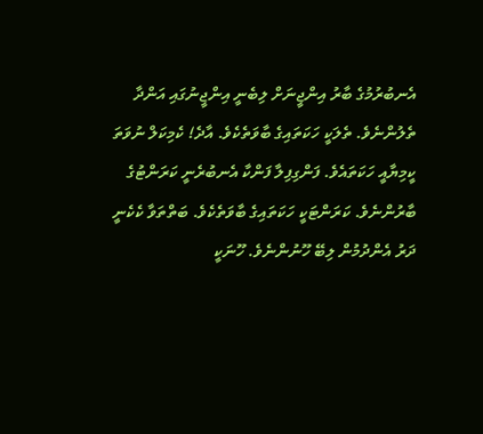އެނބުރުމުގެ ބާރު އިންޖީނަށް ލިބެނީ އިންޖީނުގައި އަންދާ  ތެލުންނެވެ. ތެލަކީ ހަކަތައިގެ ބާވަތެކެވެ. އާދެ! ކެމިކަލް ނުވަތަ ކީމިޔާއީ ހަކަތައެވެ. ފަންގިފިލާ ފަންކާ އެނބުރެނީ ކަރަންޓުގެ ބާރުންނެވެ. ކަރަންޓަކީ ހަކަތައިގެ ބާވަތެކެވެ. ބަތްތަވާ ކެކެނީ ދަރު އެންދުމުން ލިބޭ ހޫނުންނެވެ. ހޫނަކީ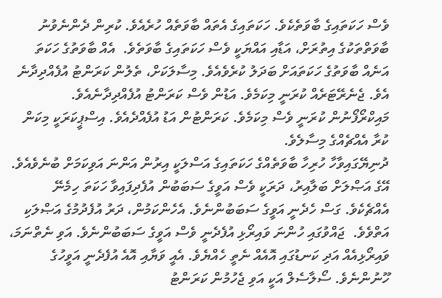ވެސް ހަކަތައިގެ ބާވަތެކެވެ. ހަކަތައިގެ އެތައް ބާވަތެއް ހުރެއެވެ. ކުރިން ދެންނެވުނު ބާވަތްތަކުގެ އިތުރަށް، އަޑާއި އައްޔަކީ ވެސް ހަކަތައިގެ ބާވަތެވެ.  އެއް ބާވަތުގެ ހަކަތަ އަނެއް ބާވަތުގެ ހަކަތައަށް ބަދަލު ކުރެވެއެވެ. މިސާލަކަށް، ތެލުން ކަރަންޓު އުފެއްދިދާނެ އެވެ. ޖެނެރޭޓަރެއް ކުރަނީ މިކަމެވެ. އަޑުން ވެސް ކަރަންޓު އުފެއްދިދާނެއެވެ. މައިކްރޯފޯނުން ކުރަނީ ވެސް މިކަމެވެ. ކަރަންޓުން އަޑު އުފެއްދެއެވެ. އިސްޕީކަރަކީ މިކަން ކުރާ އެއްޗެއްގެ މިސާލެވެ.
ދުނިޔޭގައިވާހާ ހުރިހާ ބާވަތެއްގެ ހަކަތައިގެ އަސްލަކީ އިރުން އަންނަ އަވިކަމަށް ބުނެވެއެވެ. އޭގެ އަޞްލަށް ބަލާއިރު، ދަރަކީ ވެސް އަވީގެ ސަބަބުން އުފެދިފައިވާ ހަކަތަ ހިމެނޭ އެއްޗެކެވެ. ގަސް ހެދެނީ އަވީގެ ސަބަބުންނެވެ. އެހެންކަމުން، ދަރު އުފެދުމުގެ އަޞްލަކި އަތްވެވެ.  ޖައްވުގައި ހުންނަ ވައިރޯޅި އުފެދެނީ ވެސް އަވީގެ ސަބަބުންނެވެ. އަވި ނެތްނަމަ، ވައިރޯޅިއެއް އަދި ކަނޑުގައި އޮއެއް ނެތީ ހެއްޔެވެ. އެއީ ވަޔާއި އޮއެ އުފެދެނީ އަވީހުގެ ހޫނުންނެވެ. ސޯލާސެލް އަކީ އަވި ޖެހުމުން ކަރަންޓު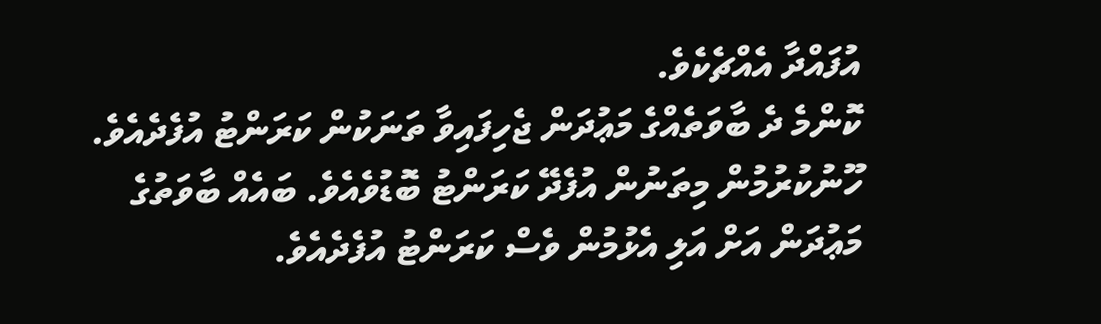އުފައްދާ އެއްޗެކެވެ.
ކޮންމެ ދެ ބާވަތެއްގެ މަޢުދަން ޖެހިފައިވާ ތަނަކުން ކަރަންޓު އުފެދެއެވެ. ހޫނުކުރުމުން މިތަނުން އުފެދޭ ކަރަންޓު ބޮޑުވެއެވެ. ބައެއް ބާވަތުގެ މަޢުދަން އަށް އަލި އެޅުމުން ވެސް ކަރަންޓު އުފެދެއެވެ.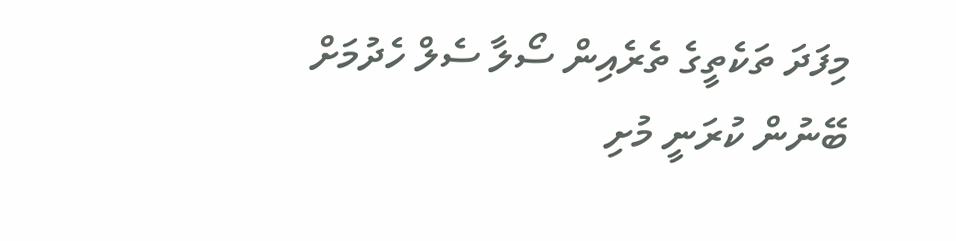މިފަދަ ތަކެތީގެ ތެރެއިން ސޯލާ ސެލް ހެދުމަށް ބޭނުން ކުރަނީ މުށި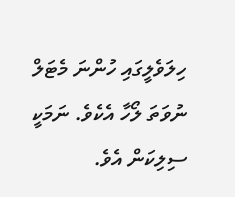ހިލަވެލީގައި ހުންނަ މެޓަލް ނުވަތަ ލޯހާ އެކެވެ. ނަމަކީ ސިލިކަން އެވެ.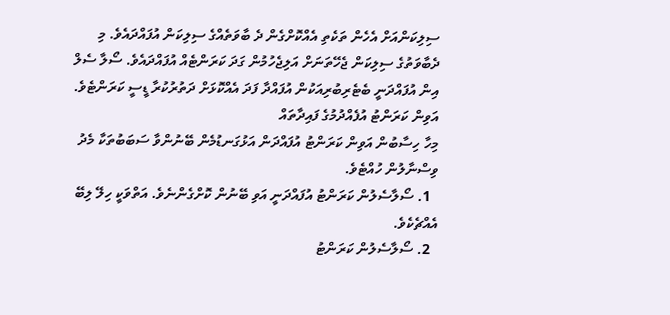ސިލިކަންއަށް އެހެން ތަކެތި އެއްކޮށްގެން ދެ ބާވަތެއްގެ ސިލިކަން އުފައްދައެވެ. މި ދެބާވަތުގެ ސިލިކަން ޖެހޭތަނަށް އަލިޖެހުމުން ގަދަ ކަރަންޓެއް އުފައްދައެވެ. ސޯލާ ސެލް އިން އުފައްދަނީ ބެޓެރިބުރިއަކުން އުފައްދާ ފަދަ އެއްކޮޅަށް ދަތުރުކުރާ ޑީސީ ކަރަންޓެވެ.
އަވިން ކަރަންޓު އުފެއްދުމުގެ ފައިދާތައް
މިހާ ހިސާބުން އަވިން ކަރަންޓު އުފައްދަން އަޅުގަނޑުމެން ބޭނުންވާ ސަބަބުތަކާ މެދު ވިސްނާލުން ހުއްޓެވެ.
  1. ސޯލާސެލުން ކަރަންޓު އުފައްދަނީ އަވި ބޭނުން ކޮށްގެންނެވެ. އަތްވަކީ ހިލޭ ލިބޭ އެއްޗެކެވެ.
  2. ސޯލާސެލުން ކަރަންޓު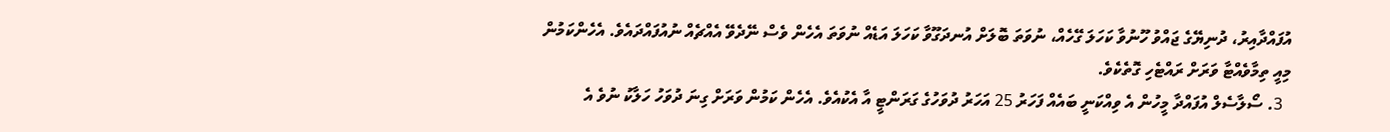އުފައްދާއިރު، ދުނިޔޭގެ ޖައްވު ހޫނުވާ ކަހަލަ ގޭހެއް، ނުވަތަ ބޮލަށް އުނދަގޫވާ ކަހަލަ އަޑެއް ނުވަތަ އެހެން ވެސް ނޭދެވޭ އެއްޗެއް ނުއުފައްދައެވެ. އެހެންކަމުން މިއީ ތިމާވެއްޓާ ވަރަށް ރައްޓެހި ގޮތެކެވެ.
  3. ސޯލާސެލް އުފައްދާ މީހުން އެ ވިއްކަނީ ބައެއް ފަހަރު 25 އަހަރު ދުވަހުގެ ގަރަންޓީ އާ އެކުއެވެ. އެހެން ކަމުން ވަރަށް ގިނަ ދުވަހު ހަލާކު ނުވެ އެ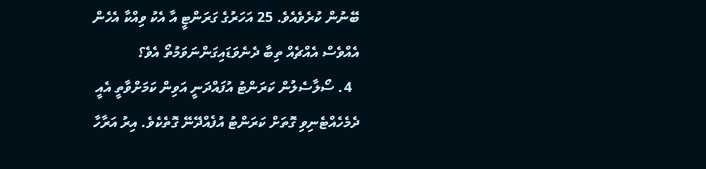ބޭނުން ކުރެވެއެވެ. 25 އަހަރުގެ ގަރަންޓީ އާ އެކު ވިއްކާ އެހެން އެއްވެސް އެއްޗެއް ތިބާ ދެނެވަޑައިގަންނަވަމުތޯ އެވެ؟
  4. ސޯލާސެލުން ކަރަންޓު އުފައްދަނީ އަވިން ކަމަށްވާތީ އެއީ ދެމެހެއްޓެނިވި ގޮތަށް ކަރަންޓު އުފެއްދޭނޭ ގޮތެކެވެ. އިރު އަރާހާ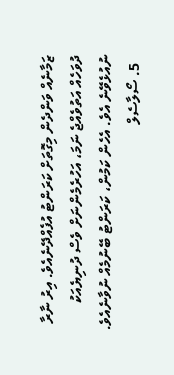ޒަމާނެއް ވަންދެން މިގޮތަށް ކަރަންޓު އުފެއްދޭނެއެވެ. އިރު ނާރާ ދުވަހެއް އަތުވެއްޖެ ނަމަ، އަހުރެމެންނަށް ވެސް ދުނިޔެއަކު ނުއުޅެވޭނެ އެވެ. އެހެން ކަމުން، ކަރަންޓު ބޭނުމެއް ނުވާނެއެވެ.
  5. ސޯލާސެލް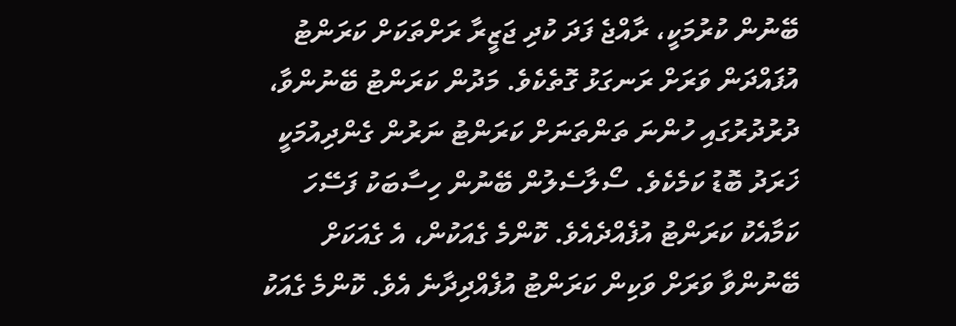ބޭނުން ކުރުމަކީ، ރާއްޖެ ފަދަ ކުދި ޖަޒީރާ ރަށްތަކަށް ކަރަންޓު އުފައްދަން ވަރަށް ރަނގަޅު ގޮތެކެވެ. މަދުން ކަރަންޓު ބޭނުންވާ، ދުރުދުރުގައި ހުންނަ ތަންތަނަށް ކަރަންޓު ނަރުން ގެންދިއުމަކީ ޚަރަދު ބޮޑު ކަމެކެވެ. ސޯލާސެލުން ބޭނުން ހިސާބަކު ފަސޭހަ ކަމާއެކު ކަރަންޓު އުފެއްދެއެވެ. ކޮންމެ ގެއަކުން، އެ ގެއަކަށް ބޭނުންވާ ވަރަށް ވަކިން ކަރަންޓު އުފެއްދިދާނެ އެވެ. ކޮންމެ ގެއަކު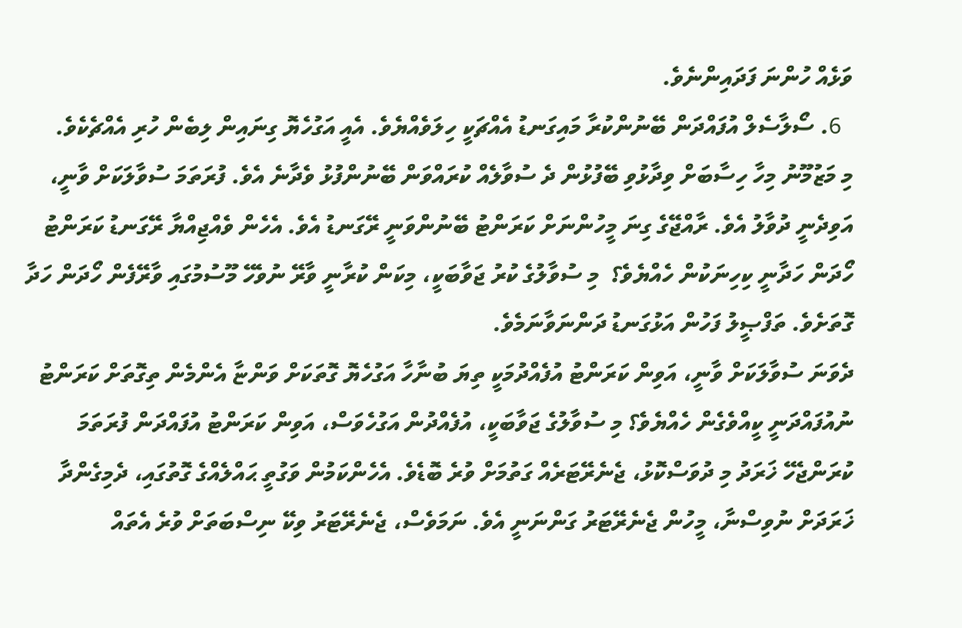ވަޅެއް ހުންނަ ފަދައިންނެވެ.
  6. ސޯލާސެލް އުފައްދަން ބޭނުންކުރާ މައިގަނޑު އެއްޗަކީ ހިލަވެއްޔެވެ. އެއީ އަގުހެޔޮ ގިނައިން ލިބެން ހުރި އެއްޗެކެވެ.
މި މަޒުމޫނު މިހާ ހިސާބަށް ވިދާޅުވި ބޭފުޅުން ދެ ސުވާލެއް ކުރައްވަން ބޭނުންފުޅު ވެދާނެ އެވެ. ފުރަތަމަ ސުވާލަކަށް ވާނީ، އަވިދެނީ ދުވާލު އެވެ. ރާއްޖޭގެ ގިނަ މީހުންނަށް ކަރަންޓު ބޭނުންވަނީ ރޭގަނޑު އެވެ. އެހެން ވެއްޖިއްޔާ ރޭގަނޑު ކަރަންޓު ހޯދަން ހަދާނީ ކިހިނަކުން ހެއްޔެވެ؟  މި ސުވާލުގެ ކުރު ޖަވާބަކީ، މިކަން ކުރާނީ ވާރޭ ނުވެހޭ މޫސުމުގައި ވާރޭފެން ހޯދަން ހަދާ ގޮތަށެވެ. ތަފްޞީލު ފަހުން އަޅުގަނޑު ދަންނަވާނަމެވެ.
ދެވަނަ ސުވާލަކަށް ވާނީ، އަވިން ކަރަންޓު އުފެއްދުމަކީ ތިޔަ ބުނާހާ އަގުހެޔޮ ގޮތަކަށް ވަންޏާ އެންމެން ތިގޮތަށް ކަރަންޓު ނުއުފައްދަނީ ކީއްވެގެން ހެއްޔެވެ؟ މި ސުވާލުގެ ޖަވާބަކީ، އުފެއްދުން އަގުހެވަސް، އަވިން ކަރަންޓު އުފައްދަން ފުރަތަމަ ކުރަންޖެހޭ ޚަރަދު މި ދުވަސްކޮޅު، ޖެނެރޭޓަރެއް ގަތުމަށް ވުރެ ބޮޑެވެ. އެހެންކަމުން ވަގުތީ ޙައްލެއްގެ ގޮތުގައި، ދެމިގެންދާ ޚަރަދަށް ނުވިސްނާ، މީހުން ޖެނެރޭޓަރު ގަންނަނީ އެވެ. ނަމަވެސް، ޖެނެރޭޓަރު ވިކޭ ނިސްބަތަށް ވުރެ އެތައް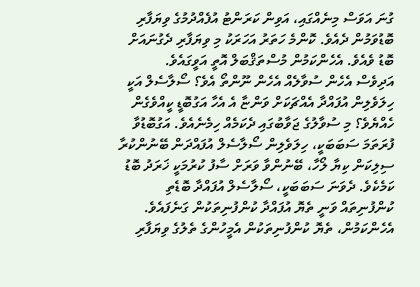ގުނަ އަވަސް މިނެއްގައި، އަވިން ކަރަންޓު އުފެއްދުމުގެ ވިޔަފާރި ބޮޑުވަމުން ދެއެވެ. ކޮންމެ ހަތަރު އަހަރަކު މި ވިޔަފާރި ދެގުނައަށް ބޮޑު ވެއެވެ. އެހެންކަމުން މުސްތަޤްބަލް އޮތީ އަވީގައެވެ.
އަދިވެސް އެހެން ސުވާލެއް އެހެން ނޫންތޯ އެވެ؟ ސޯލާސެލް އަކީ ހިލަވެލިން އުފައްދާ އެއްޗަކަށް ވަންޏާ އެ އެހާ އަގުބޮޑީ ކީއްވެގެން ހެއްޔެވެ؟ މި ސުވާލުގެ ޖަވާބުގައި ދެކަމެއް ހިމެނެއެވެ. އަގުބޮޑުވާ ފުރަތަމަ ސަބަބަކީ، ހިލަވެލިން ސޯލާސެލް އުފައްދަން ބޭނުންކުރާ ސިލިކަން ކިޔާ ލޯހާ، ބޭނުންވާ ވަރަށް ސާފު ކުރުމަކީ ޚަރަދު ބޮޑު ކަމެކެވެ. ދެވަނަ ސަބަބަކީ، ސޯލާސެލް އުފައްދާ ބޮޑެތި ކުންފުނިތައް ވަނީ ތެޔޮ އުފައްދާ ކުންފުނިތަކުން ގަނެފައެވެ. އެހެންކަމުން، ތެޔޮ ކުންފުނިތަކުން އެމީހުންގެ ތެލުގެ ވިޔަފާރި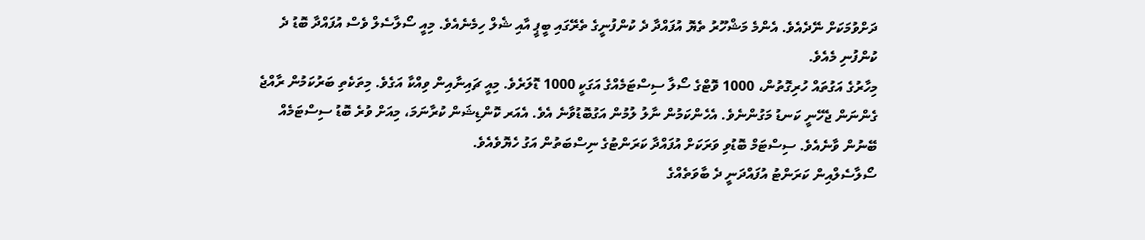ދަށްވުމަކަށް ނޭދެއެވެ. އެންމެ މަޝްހޫރު ތެޔޮ އުފައްދާ ދެ ކުންފުނީގެ ތެރޭގައި ބީޕީ އާއި ޝެލް ހިމެނެއެވެ. މިއީ ސޯލާސެލް ވެސް އުފައްދާ ބޮޑު ދެ ކުންފުނި މެއެވެ.
މިހާރުގެ އަގުތައް ހުރިގޮތުން، 1000 ވޮޓްގެ ސޯލާ ސިސްޓަމެއްގެ އަގަކީ 1000 ޑޮލަރެވެ. މިއީ ޗައިނާއިން ވިއްކާ އަގެވެ. މިތަކެތި ބަރުކަމުން ރާއްޖެ ގެންނަން ޖެހޭނީ ކަނޑު މަގުންނެވެ. އެހެންކަމުން ނާލު ލުމުން އަގުބޮޑުވާނެ އެވެ. އެއަރ ކޮންޑިޝަން ކުރާނަމަ، މިއަށް ވުރެ ބޮޑު ސިސްޓަމެއް ބޭނުން ވާނެއެވެ. ސިސްޓަމް ބޮޑުވި ވަރަކަށް އުފައްދާ ކަރަންޓުގެ ނިސްބަތުން އަގު ހެޔޮވެއެވެ.
ސޯލާސެލްއިން ކަރަންޓު އުފައްދަނީ ދެ ބާވަތެއްގެ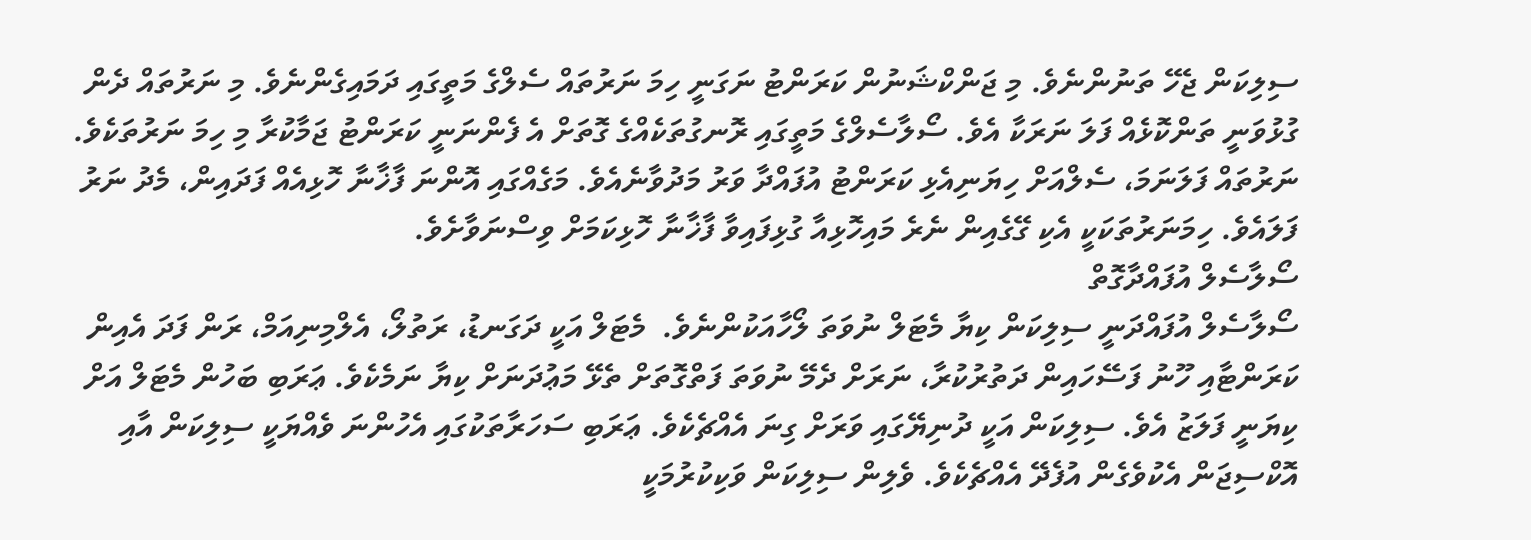ސިލިކަން ޖެހޭ ތަނުންނެވެ. މި ޖަންކްޝަނުން ކަރަންޓު ނަގަނީ ހިމަ ނަރުތައް ސެލްގެ މަތީގައި ދަމައިގެންނެވެ. މި ނަރުތައް ދެން ގުޅުވަނީ ތަންކޮޅެއް ފަލަ ނަރަކާ އެވެ. ސޯލާސެލްގެ މަތީގައި ރޮނގުތަކެއްގެ ގޮތަށް އެ ފެންނަނީ ކަރަންޓު ޖަމާކުރާ މި ހިމަ ނަރުތަކެވެ. ނަރުތައް ފަލަނަމަ، ސެލްއަށް ހިޔަނިއެޅި ކަރަންޓު އުފައްދާ ވަރު މަދުވާނެއެވެ. މަގެއްގައި އޮންނަ ފާޚާނާ ހޮޅިއެއް ފަދައިން، މެދު ނަރު ފަލައެވެ. ހިމަނަރުތަކަކީ އެކި ގޭގެއިން ނެރެ މައިހޮޅިއާ ގުޅިފައިވާ ފާޚާނާ ހޮޅިކަމަށް ވިސްނަވާށެވެ.
ސޯލާސެލް އުފައްދާގޮތް
ސޯލާސެލް އުފައްދަނީ ސިލިކަން ކިޔާ މެޓަލް ނުވަތަ ލޯހާއަކުންނެވެ.  މެޓަލް އަކީ ދަގަނޑު، ރަތުލޯ، އެލްމިނިއަމް، ރަން ފަދަ އެއިން ކަރަންޓާއި ހޫނު ފަސޭހައިން ދަތުރުކުރާ، ނަރަށް ދެމޭ ނުވަތަ ފަތްގޮތަށް ތެޅޭ މަޢުދަނަށް ކިޔާ ނަމެކެވެ. ޢަރަބި ބަހުން މެޓަލް އަށް ކިޔަނީ ފަލަޒު އެވެ. ސިލިކަން އަކީ ދުނިޔޭގައި ވަރަށް ގިނަ އެއްޗެކެވެ. ޢަރަބި ސަހަރާތަކުގައި އެހުންނަ ވެއްޔަކީ ސިލިކަން އާއި އޮކްސިޖަން އެކުވެގެން އުފެދޭ އެއްޗެކެވެ. ވެލިން ސިލިކަން ވަކިކުރުމަކީ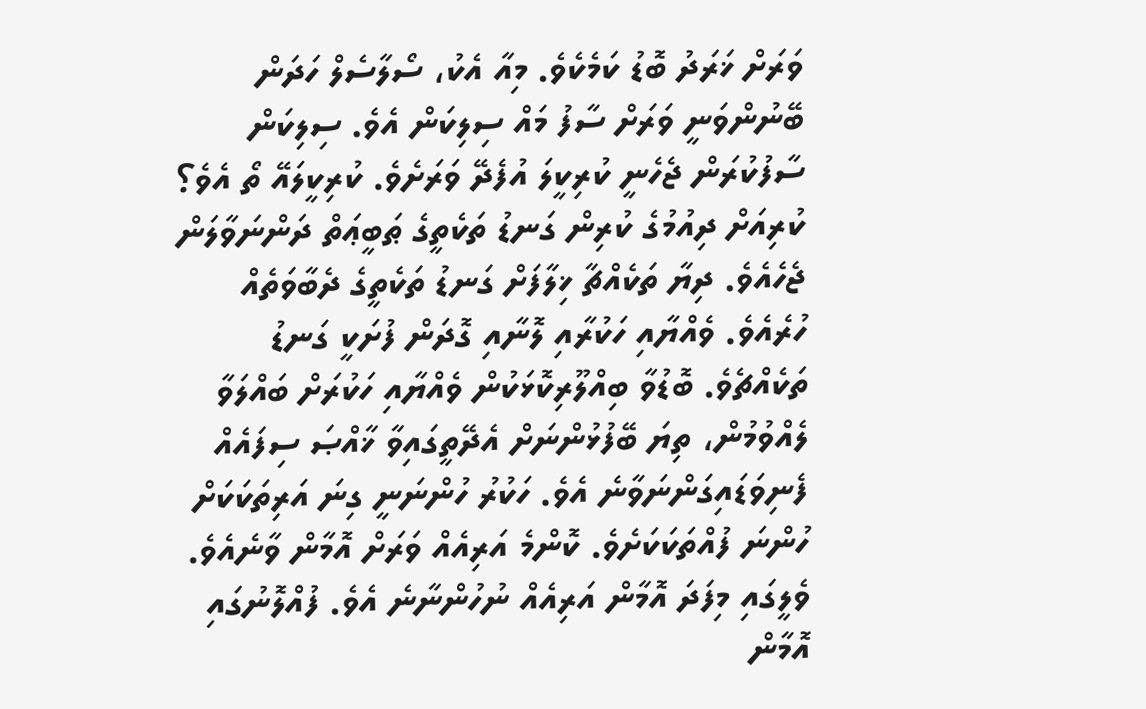ވަރަށް ޚަރަދު ބޮޑު ކަމެކެވެ. މިއާ އެކު، ސޯލާސެލް ހަދަން ބޭނުންވަނީ ވަރަށް ސާފު މައް ސިލިކަން އެވެ. ސިލިކަން ސާފުކުރަން ޖެހެނީ ކުރިކީލަ އުފެދޭ ވަރަށެވެ. ކުރިކީލައޭ ތޯ އެވެ؟
ކުރިއަށް ދިއުމުގެ ކުރިން ގަނޑު ތަކެތީގެ ޠަބީޢަތް ދަންނަވާލަން ޖެހެއެވެ. ދިޔާ ތަކެއްޗާ ޚިލާފަށް ގަނޑު ތަކެތީގެ ދެބާވަތެއް ހުރެއެވެ. ވެއްޔާއި ހަކުރާއި ލޮނާއި ގޮދަން ފުށަކީ ގަނޑު ތަކެއްޗެވެ. ބޮޑުވާ ބިއްލޫރިކޮޅަކުން ވެއްޔާއި ހަކުރަށް ބައްލަވާ ލެއްވުމުން، ތިޔަ ބޭފުޅުންނަށް އެދޭތީގައިވާ ޚާއްޞަ ސިފައެއް ފެނިވަޑައިގަންނަވާނެ އެވެ. ހަކުރު ހުންނަނީ ގިނަ އަރިތަކަކަށް ހުންނަ ފުއްތަކަކަށެވެ. ކޮންމެ އަރިއެއް ވަރަށް އޮމާން ވާނެއެވެ. ވެލީގައި މިފަދަ އޮމާން އަރިއެއް ނުހުންނާނެ އެވެ. ފުއްލޮނުގައި އޮމާން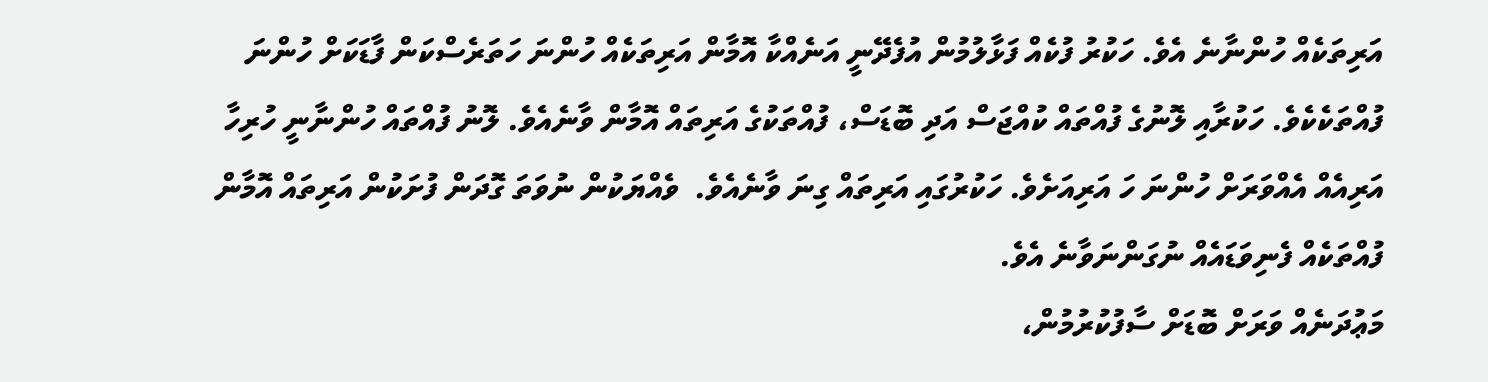އަރިތަކެއް ހުންނާނެ އެވެ. ހަކުރު ފުކެއް ފަޅާލުމުން އުފެދޭނީ އަނެއްކާ އޮމާން އަރިތަކެއް ހުންނަ ހަތަރެސްކަން ފާޑަކަށް ހުންނަ ފުއްތަކެކެވެ. ހަކުރާއި ލޮނުގެ ފުއްތައް ކުއްޖަސް އަދި ބޮޑަސް، ފުއްތަކުގެ އަރިތައް އޮމާން ވާނެއެވެ. ލޮނު ފުއްތައް ހުންނާނީ ހުރިހާ އަރިއެއް އެއްވަރަށް ހުންނަ ހަ އަރިއަށެވެ. ހަކުރުގައި އަރިތައް ގިނަ ވާނެއެވެ.  ވެއްޔަކުން ނުވަތަ ގޮދަން ފުށަކުން އަރިތައް އޮމާން ފުއްތަކެއް ފެނިވަޑައެއް ނުގަންނަވާނެ އެވެ.
މަޢުދަނެއް ވަރަށް ބޮޑަށް ސާފުކުރުމުން،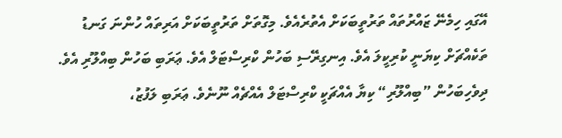އޭގައި ހިމެނޭ ޒައްރުތައް ތަރުތީބަކަށް އެތުރެއެވެ. މިގޮތަށް ތަރުތީބަކަށް އަރިތައް ހުންނަ ގަނޑު ތަކެއްޗަށް ކިޔަނީ ކުރިކީލަ އެވެ. އިނގިރޭސި ބަހުން ކްރިސްޓަލް އެވެ. ޢަރަބި ބަހުން ބިއްލޫރި އެވެ. ދިވެހިބަހުން ”ބިއްލޫރި“ ކިޔާ އެއްޗަކީ ކްރިސްޓަލް އެއްޗެއް ނޫނެވެ. ޢަރަބި ލަފުޒު،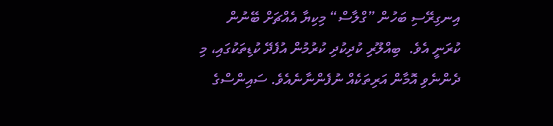އިނގިރޭސި ބަހުން ”ގްލާސް“ މިކިޔާ އެއްޗަށް ބޭނުން ކުރަނީ އެވެ.  ބިއްލޫރި ކުދިކުދި ކުރުމުން އުފެދޭ ކުޑިތަކުގައި، މި ދެންނެވި އޮމާން އަރިތަކެއް ނުފެންނާނެއެވެ. ސައިންސްގެ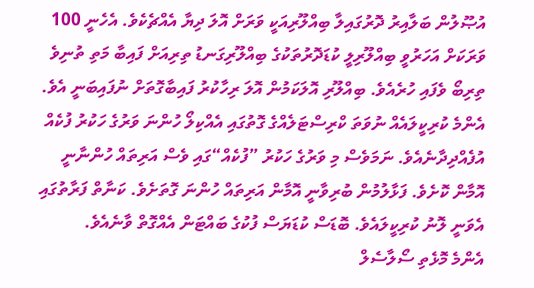އުޞޫލުން ބަލާއިރު ދޮރުގައިލާ ބިއްލޫރިއަކީ ވަރަށް އޮލަ ދިޔާ އެއްޗެކެވެ. އެހެނީ 100 ވަރަކަށް އަހަރުވީ ބިއްލޫރިލީ ކުޑަދޮރުތަކުގެ ބިއްލޫރިގަނޑު ތިރިއަށް ފައިބާ މަތި ތުނިވެ ތިރިބޯ ވެފައި ހުރެއެވެ. ބިއްލޫރި އޮލަކަމުން އޮލަ ރިހާކުރު ފައިބާގޮތަށް ނުފައިބަނީ އެވެ.  އެންމެ ކުރިކީލައެއް ނުވަތަ ކްރިސްޓަލެއްގެ ގޮތުގައި އެއްކިލޯ ހުންނަ ވަރުގެ ހަކުރު ފުކެއް އުފެއްދިދާނެއެވެ. ނަމަވެސް މި ވަރުގެ ހަކުރު ”ފުކެއް“ގައި ވެސް އަރިތައް ހުންނާނީ އޮމާން ކޮށެވެ. ފަޅާލުމުން ބުރިވާނީ އޮމާން އަރިތައް ހުންނަ ގޮތަށެވެ. ކަނާތް ފަރާތުގައި އެވަނީ ލޮނު ކުރިކީލައެވެ. ބޮޑަސް ކުޑަޔަސް ފުކުގެ ބައްޓަން އެއްގޮތް ވާނެއެވެ.
އެންމެ މޮޅެތި ސޯލާސެލް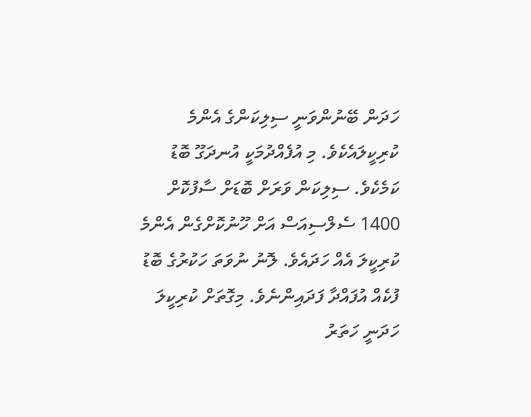ހަދަން ބޭނުންވަނީ ސިލިކަންގެ އެންމެ ކުރިކީލައެކެވެ. މި އުފެއްދުމަކީ އުނދަގޫ ބޮޑު ކަމެކެވެ. ސިލިކަން ވަރަށް ބޮޑަށް ސާފުކޮށް 1400 ސެލްސިއަސް އަށް ހޫނުކޮށްގެން އެންމެ ކުރިކީލަ އެއް ހަދައެވެ. ލޮނު ނުވަތަ ހަކުރުގެ ބޮޑު ފުކެއް އުފައްދާ ފަދައިންނެވެ. މިގޮތަށް ކުރިކީލަ ހަދަނީ ހަތަރު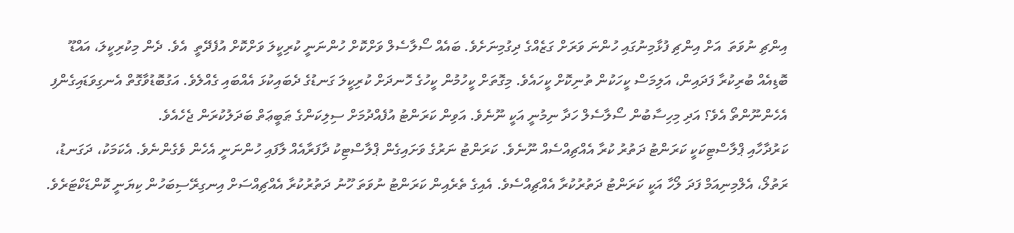އިންޗި ނުވަތަ  އަށް އިންޗި ފުޅާމިނުގައި ހުންނަ ވަރަށް ގަޒެއްގެ ދިގުމިނަށެވެ. ބައެއް ސޯލާސެލް ވަށްކޮށް ހުންނަނީ ކުރިކީލަ ވަށްކޮށް އުފެދޭތީ  އެވެ. ދެން މިކުރިކީލަ، އައްޑޫ ބޮޑިއެއް ބުރިކުރާ ފަދައިން، އަލިމަސް ކީހަކުން ތުނިކޮށް ކީހައެވެ. މިގޮތަށް ކީހުމުން ކީހުގެ ހޮނދަށް ކުރިކީލަ ގަނޑުގެ ދެބައިކުޅަ އެއްބައި ގެއްލެވެ. އަގުބޮޑުވާގޮތް އެނގިވަޑައިގެންފި އެހެންނޫންތޯ އެވެ؟ އަދި މިހިސާބުން ސޯލާސެލް ހަދާ ނިމުނީ އަކީ ނޫނެވެ. އަވިން ކަރަންޓު އުފެއްދުމަށް ސިލިކަންގެ ޠަބީޢަތް ބަދަލުކުރަން ޖެހެއެވެ.
ކަރުދާހާއި ޕްލާސްޓިކަކީ ކަރަންޓު ދަތުރު ކުރާ އެއްޗިއްސެއް ނޫނެވެ. ކަރަންޓު ނަރުގެ ވަށައިގެން ޕްލާސްޓިކު ދާފަރާއެއް ލާފައި ހުންނަނީ އެހެން ވެގެންނެވެ. އެކަމަކު، ދަގަނޑު، ރަތުލޯ، އެލްމިނިއަމް ފަދަ ލޯހާ އަކީ ކަރަންޓު ދަތުރުކުރާ އެއްޗިއްސެވެ. އެއިގެ ތެރެއިން ކަރަންޓު ނުވަތަ ހޫނު ދަތުރުކުރާ އެއްޗިއްސަށް އިނގިރޭސިބަހުން ކިޔަނީ ކޮންޑަކްޓަރެވެ.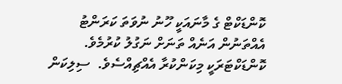ކޮންޑަކްޓް ގެ މާނައަކީ ހޫނު ނުވަތަ ކަރަންޓު އެއްތަނުން އަނެއް ތަނަށް ނަގުލު ކުރުމެވެ. ކޮންޑަކްޓަރަކީ މިކަންކުރާ އެއްޗިއްސެވެ.  ސިލިކަން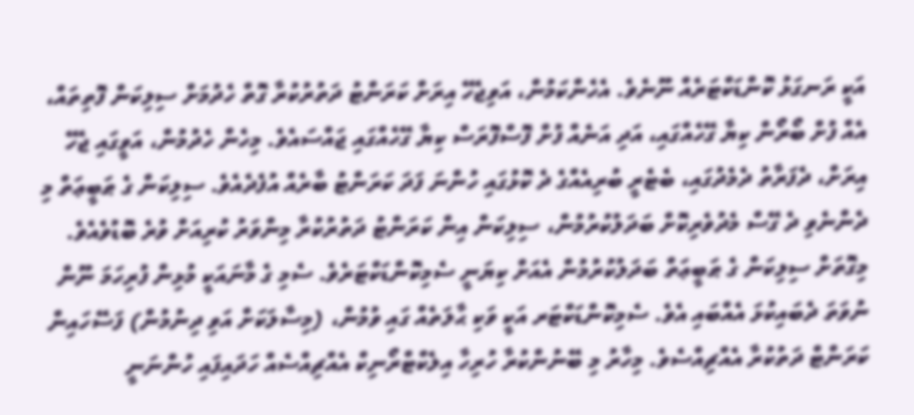އަކީ ރަނގަޅު ކޮންޑަކްޓަރެއް ނޫނެވެ. އެހެންކަމުން، އަވިޖެހޭ އިރަށް ކަރަންޓު ދަތުރުކުރާ ގޮތް ހެދުމަށް ސިލިކަން ފޮތިތައް، އެއް ފުށް ބޯރޯން ކިޔާ ގޭހެއްގައި، އަދި އަނެއް ފުށް ފޮސްފޮރަސް ކިޔާ ގޭހެއްގައި ޖައްސައެވެ. މިހެން ހެދުމުން، އަވީގައި ޖެހޭ އިރަށް، ދެފަރާތު ދެމެދުގައި، ބެޓެރީ ބުރިއެއްގެ ދެ ކޮޅުގައި ހުންނަ ފަދަ ކަރަންޓު ބާރެއް އުފެދެއެވެ. ސިލިކަން ގެ ޠަބީޢަތް މި ދެންނެވި ދެ ގޭސް މެދުވެރިކޮށް ބަދަލުކުރުމުން، ސިލިކަން އިން ކަރަންޓު ދަތުރުކުރާ މިންވަރު ކުރިއަށް ވުރެ ބޮޑުވެއެވެ. މިގޮތަށް ސިލިކަން ގެ ޠަބީޢަތް ބަދަލުކުރުމުން އެއަށް ކިޔަނީ ސެމިކޮންޑަކްޓަރެވެ. ސެމި ގެ މާނައަކީ މުޅިން ފުރިހަމަ ނޫން ނުވަތަ ދެބައިކުޅަ އެއްބައި އެވެ. ސެމިކޮންޑަކްޓަރ އަކީ ވަކި ޙާލަތެއް ގައި ވުމުން، (މިސާލަކަށް އަވި ދިނުމުން) ފަސޭހައިން ކަރަންޓް ދަތުކުރާ އެއްޗިއްސެވެ. މިހާރު މި ބޭނުންކުރާ ހުރިހާ އިލެކްޓްރޯނިކް އެއްޗިއްސެއް ހަދައިފައި ހުންނަނީ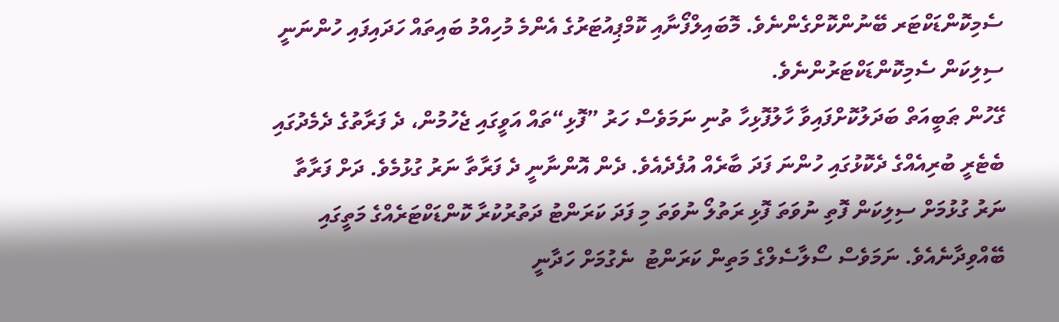ސެމިކޮންޑަކްޓަރ ބޭނުންކޮށްގެންނެވެ. މޮބައިލްފޯނާއި ކޮމްޕިއުޓަރުގެ އެންމެ މުހިއްމު ބައިތައް ހަދައިފައި ހުންނަނީ ސިލިކަން ސެމިކޮންޑަކްޓަރުންނެވެ.
ގޭހުން ޠަބީއަތް ބަދަލުކޮށްފައިވާ ހާލުފޮޅިހާ ތުނި ނަމަވެސް ހަރު ”ފޮޅި“ތައް އަވީގައި ޖެހުމުން، ދެ ފަރާތުގެ ދެމެދުގައި ބެޓެރީ ބުރިއެއްގެ ދެކޮޅުގައި ހުންނަ ފަދަ ބާރެއް އުފެދެއެވެ. ދެން އޮންނާނީ ދެ ފަރާތާ ނަރު ގުޅުމެވެ. ދަށް ފަރާތާ ނަރު ގުޅުމަށް ސިލިކަން ފޮތި ނުވަތަ ފޮޅި ރަތުލޯ ނުވަތަ މި ފަދަ ކަރަންޓު ދަތުރުކުރާ ކޮންޑަކްޓަރެއްގެ މަތީގައި ބޭއްވިދާނެއެވެ. ނަމަވެސް ސޯލާސެލްގެ މަތިން ކަރަންޓު  ނެގުމަށް ހަދާނީ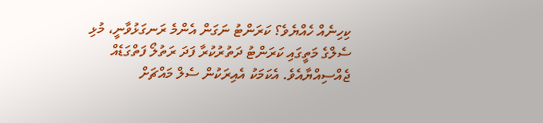ކިހިނެއް ހެއްޔެވެ؟ ކަރަންޓު ނަގަން އެންމެ ރަނގަޅުވާނީ، މުޅި ސެލްގެ މަތީގައި ކަރަންޓު ދަތުރުކުރާ ފަދަ ރަތުލޯ ފަތްގަޑެއް ޖެއްސިއްޔާއެވެ. އެކަމަކު އެއިރަކުން ސެލް މައްޗަށް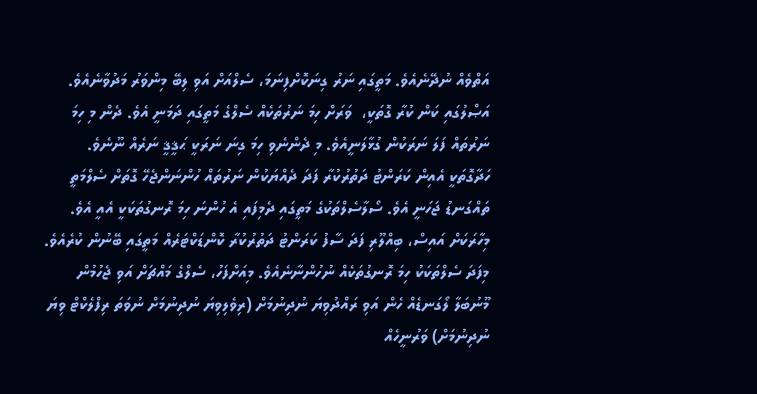އަތްވެއް ނުދޭނެއެވެ. މަތީގައި ނަރު ގިނަކޮށްފިނަމަ، ސެލްއަށް އަވި ލިބޭ މިންވަރު މަދުވާނެއެވެ. އަޞްލުގައި ކަން ކުރާ ގޮތަކީ،  ވަރަށް ހިމަ ނަރުތަކެއް ސެލްގެ މަތީގައި ދަމަނީ އެވެ. ދެން މި ހިމަ ނަރުތައް ފަލަ ނަރަކުން ގުޅާލަނީއެވެ. މި ދެންނެވި ހިމަ ގިނަ ނަރަކީ ޙަޤީޤީ ނަރެއް ނޫނެވެ. ހަދާގޮތަކީ އެއިން ކަރަންޓު ދަތުރުކުރާ ފަދަ ދެއްޔަކުން ނަރުތައް ހުންނަންޖެހޭ ގޮތަށް ސެލްމަތީ ތައްގަނޑު ޖަހަނީ އެވެ. ސޯލާސެލްތަކުގެ މަތީގައި ދެމިފައި އެ ހުންނަ ހިމަ ރޮނގުތަކަކީ އެއީ އެވެ. މިހާރަކަށް އައިސް، ބިއްލޫރި ފަދަ ސާފު ކަރަންޓު ދަތުރުކުރާ ކޮންޑަކްޓަރެއް މަތީގައި ބޭނުން ކުރެއެވެ.  މިފަދަ ސެލްތަކަކު ހިމަ ރޮނގުތަކެއް ނުހުންނާނެއެވެ. މިއަށްފަހު، ސެލްގެ މައްޗަށް އަވި ޖެހުމުން މޫނުބަލާ ލޯގަނޑެއް ހެން އަވި ރައްދުވިޔަ ނުދިނުމަށް (ރިވެލިވިޔަ ނުދިނުމަށް ނުވަތަ ރިފްލެކްޓް ވިޔަ ނުދިނުމަށް) ވަރުނީހެއް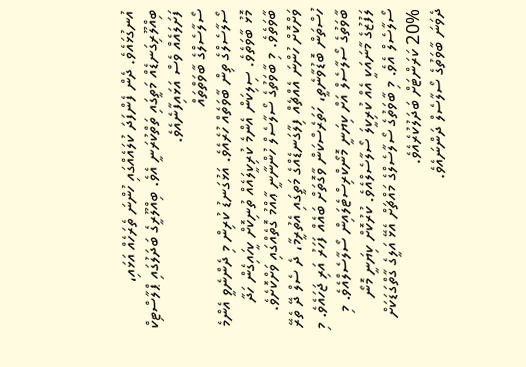އުނގުޅައެވެ. ދެން ފެންފަދަ ކުލައެއްގައި ހުންނަ ތެރަހެއް އަޅައި، ބިއްލޫރިގަނޑެއް މަތީގައި ތަތްކުރަނީ އެވެ. ބިއްލޫރީގެ ބަދަލުގައި ޕްލާސްޓިކް ފަށަލައެއް ވެސް އަޅައިފާނެއެވެ.
ސޯލާސެލްގެ ބާވަތްތައް
ސޯލާސެލްގެ ތިން ބާވަތެއް ހުރެއެވެ. އަޅުގަނޑު ކުރިން މި ދެންނެވީ އެންމެ މޮޅު ބާވަތެވެ. ސިލިކަން އެންމެ ކުރިކީލައެއް ތުނިކޮށް ކީހައިގެން ހަދާ ބާވަތެވެ. މި ބާވަތުގެ ސޯލާސެލް ހުންނާނީ ޢާއްމު ގޮތެއްގައި ވަށްކޮށެވެ. ވަށްކޮށް ހުންނަ އެއްޗެއް ފިލާގަނޑެއްގެ މަތީގައި އެތުރީމާ، ދެ ސެލް ދޭ ތެރޭ ހުސްތަން ބޮޑުވާނެތީ، ހަތަރެސްކަން ވާގޮތަށް ބައެއް ފަހަރު އަރި ޖަހައެވެ. މި ބާވަތުގެ ސޯލާސެލް އަށް ކިޔަނީ މޮނޯކްރިސްޓެލައިން ސޯލާސެލްއެވެ. މި ލަފުޒުގެ މާނައަކީ އެއް ކުރިކީލަ ސޯލާސެލްއެވެ. ކުރުކޮށް ކިޔަނީ މޮނޯ ސޯލާސެލް އެވެ. މި ބާވަތުގެ ސޯލާސެލްގެ މައްޗަށް އެޅޭ އަލީގެ ގާތްގަޑަކަށް %20 ކަރަންޓަށް ބަދަލުކުރެއެވެ.
ދެވަނަ ބާވަތުގެ ސޯލާސެލް ދަންނައެވެ.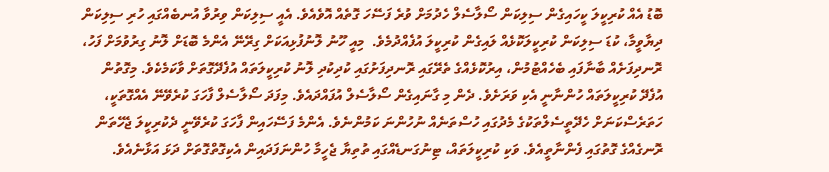ބޮޑު އެއް ކުރިކީލަ ކީހައިގެން ސިލިކަން ސޯލާސެލް ހެދުމަށް ވުރެ ފަސޭހަ ގޮތެއް އޮވެއެވެ. އެއީ ސިލިކަން ވިރުވާ އުނބެއްގައި ހުރި ސިލިކަން ދިޔާވީމާ، ކުޑަ ސިލިކަން ކުރިކީލަކޮޅެއް ލައިގެން ކުރިކީލަ އުފެއްދުމެވެ.  މިއީ ހޫނު ލޮނުފުޅިއަކަށް ގިރޭނޭ އެންމެ ބޮޑަށް ލޮނު ގިރުވުމަށް ފަހު، ރޮނދިފަށެއް ބާނާފައި ބެހެއްޓުމުން، އިރުކޮޅެއްގެ ތެރޭގައި ރޮނދިފަށުގައި ކުދިކުދި ލޮނު ކުރިކީލަތައް އުފެދޭގޮތަށް ވާކަމެކެވެ. މިގޮތުން އުފެދޭ ކުރިކީލަތައް ހުންނާނީ އެކި ވަރަށެވެ. ދެން މި ގާނައިގެން ސޯލާސެލް އުފައްދައެވެ. މިފަދަ ސޯލާސެލް ފާހަގަ ކުރެވޭނޭ އެއްގޮތަކީ، ހަތަރެސްކަނަށް ހެދޭތީސެލްތަކުގެ މެދުގައި ހުސްތަނެއް ނުހުންނަ ކަމުންނެވެ. އެންމެ ފަސޭހައިން ފާހަގަ ކުރެވޭނީ ދެކުރިކީލަ ޖެހޭތަން ރޮނގެއްގެ ގޮތުގައި ފެންނާތީއެވެ. ވަކި ކުރިކީލަތައް، ޓިނުގަނޑެއްގައި ތުތިޔާ ޖެހީމާ ހުންނަފަދައިން އެކިގޮތްގޮތަށް ދަޅަ އަޅާނެއެވެ.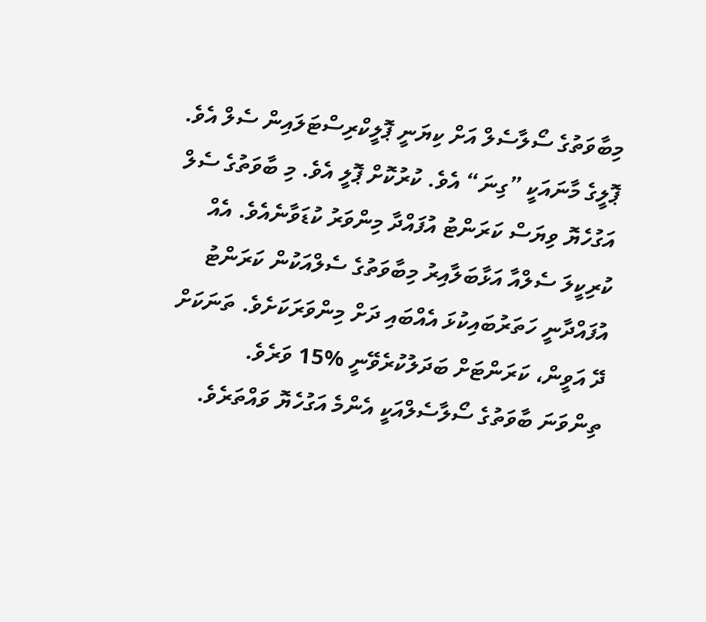މިބާވަތުގެ ސޯލާސެލް އަށް ކިޔަނީ ޕޮލީކްރިސްޓަލައިން ސެލް އެވެ. ޕޮލީގެ މާނައަކީ ”ގިނަ“ އެވެ. ކުރުކޮށް ޕޮލީ އެވެ. މި ބާވަތުގެ ސެލް އަގުހެޔޮ ވިޔަސް ކަރަންޓު އުފައްދާ މިންވަރު ކުޑަވާނެއެވެ. އެއް ކުރިކީލަ ސެލްއާ އަޅާބަލާއިރު މިބާވަތުގެ ސެލްއަކުން ކަރަންޓު އުފައްދާނީ ހަތަރުބައިކުޅަ އެއްބައި ދަށް މިންވަރަކަށެވެ. ތަނަކަށް ދޭ އަވީން، ކަރަންޓަށް ބަދަލުކުރެވޭނީ %15 ވަރެވެ.
ތިންވަނަ ބާވަތުގެ ސޯލާސެލްއަކީ އެންމެ އަގުހެޔޮ ވައްތަރެވެ.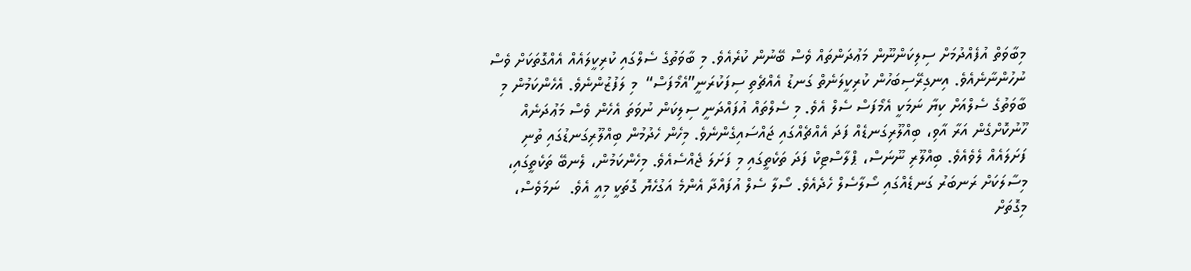މިބާވަތް އުފެއްދުމަށް ސިލިކަންނޫން މަޢުދަންތައް ވެސް ބޭނުން ކުރެއެވެ. މި ބާވަތުގެ ސެލްގައި ކުރިކީލައެއް އެއްގޮތަކަށް ވެސް ނުހުންނާނެއެވެ. އިނގިރޭސިބަހުން ކުރިކީލަނެތް ގަނޑު އެއްޗެތި ސިފަކުރަނީ”އެމޯފަސް“  މި ލަފުޒުންނެވެ. އެހެންކަމުން މި ބާވަތުގެ ސެލްއަށް ކިޔާ ނަމަކީ އެމޯފަސް ސެލް އެވެ. މި ސެލްތައް އުފައްދަނީ ސިލިކަން ނުވަތަ އެހެން ވެސް މަޢުދަނެއް ހޫނުކޮށްގެން އަރާ އާވި، ބިއްލޫރިގަނޑެއް ފަދަ އެއްޗެއްގައި ޖައްސައިގެންނެވެ. މިހެން ހެދުމުން ބިއްލޫރިގަނޑުގައި ތުނި ފަށަލައެއް ލެވެއެވެ. ބިއްލޫރި ނޫނަސް، ޕްލާސްޓިކް ފަދަ ތަކެތީގައި މި ފަށަލަ ޖެއްސެއެވެ. މިހެންކަމުން، ލެނބޭ ތަކެތީގައި، މިސާލަކަށް ރަނބަރު ގަނޑެއްގައި ސޯލާސެލް ހެދެއެވެ. ސޯލާ ސެލް އުފައްދާ އެންމެ އަގުހެޔޮ ގޮތަކީ މިއީ އެވެ.  ނަމަވެސް، މިގޮތަށް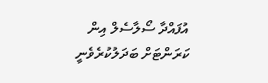އުފައްދާ ސޯލާސެލް އިން ކަރަންޓަށް ބަދަލުކުރެވެނީ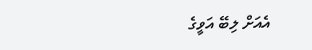އެއަށް ލިބޭ އަވީގެ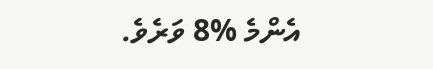އެންމެ %8 ވަރެވެ.